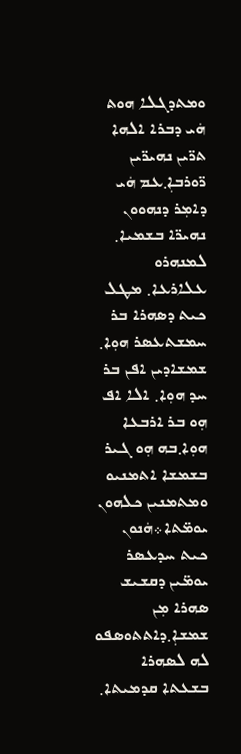ܘܡܬܕܓܠܐ ܗܘܬ ܗܿܝ ܕܒܪܐ ܐܠܗܐ ܬܪ̈ܝܢ ܢܗܝܪ̈ܝܢ ܪ̈ܘܪܒܐܼ܂ܥܡ ܗܿܝ ܕܐܡܼܪ ܕܢܗܘܘܢ ܢܗܝܪ̈ܐ ܒܫܡܝܐ܂ ܠܡܢܗܪܘ ܥܠܐܪܥܐ܂ ܡܛܠ ܟܝܬ ܕܣܗܪܐ ܒܪ ܚܡܫܬܥܣܪ ܗܘܼܐ܂ ܫܡܫܐܕܝܢ ܐܦܢ ܒܪ ܚܕ ܗܘܼܐ܂ ܐܠܐ ܐܦ ܗܼܘ ܒܪ ܐܪܒܥܐ ܗܘܼܐ܂ܒܗ ܗܼܘ ܓܝܪ ܒܫܡܫܐ ܐܬܡܢܝܘ ܘܡܬܡܢܝܢ ܟܠܗܘܢ ܝܘܡ̈ܬܐ܀ܗܿܢܘܢ ܟܝܬ ܚܕܥܣܪ ܝܘܡ̈ܝܢ ܕܩܫܝܫ ܣܗܪܐ ܡܼܢ ܫܡܫܐܼ܂ܕܐܬܬܘܣܦܘ ܠܗ ܠܣܗܪܐ ܒܫܥܬܐ ܩܕܡܝܬܐ܂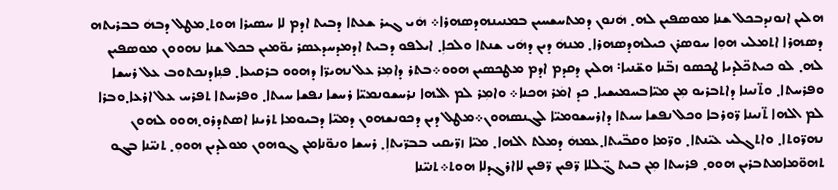ܗܠܝܢ ܐܢܘܢܕܒܟܠ ܫܢܐ ܡܘܣܦܝܢ ܠܗ܂ ܗܿܢܘܢ ܕܡܬܚܫܚܝܢ ܒܡܢܝܢܗܕܣܗܪܐ܀ ܗܿܝ ܓܝܪ ܫܥܬܐ ܕܒܝܬ ܐܕܡ ܠܐ ܚܣܝܪܐ ܗܘܬ܂ܡܛܠ ܕܒܗܿ ܒܒܪܝܬܗ ܕܣܗܪܐ ܐܬܡܠܝ ܗܘܼܐ ܚܘܣܪܢ ܟܝܠܗܕܣܗܪܐ܂ ܡܢܗܿ ܕܝܢ ܕܗܿܝ ܫܢܬܐ ܘܠܟܐܼ܂ ܐܝܠܦܘ ܕܒܝܬ ܐܕܡܕܚܕܥܣܪ ܝܘ̈ܡܝܢ ܒܟܠ ܫܢܐ ܢܗܘܘܢ ܡܘܣܦܝܢ ܠܗ܂ ܠܘ ܟܝܬܟ̈ܠܕܝܐ ܛܟܣܘ ܙܒ̈ܢܐ ܘܫ̈ܢܝܐ܃ ܗܠܝܢ ܕܩܕܡ ܐܕܡ ܡܛܟܣܝܢ ܗܘܘ܀ܒܬܪ ܕܐܡܼܪ ܥܠ ܢܗܝܪ̈ܐ ܕܗܘܘ ܒܪܩܝܥܐ܂ ܦܢܼܐܕܢܟܬܘܒ ܥܠ ܪܚܫܐ ܘܦܪܚܬܐ܂ ܘܬ̈ܢܝܢܐ ܕܐܬܒܪܝܘ ܡܼܢ ܡܝ̈ܐܒܚܡܝܫܝܐ܂ ܟܕ ܐܡܿܪ ܗܟܢܐ܀ ܘܐܡܼܪ ܠܡ ܐܠܗܐ ܢܪܚܫܘܢܡܝ̈ܐ ܪܚܫܐ ܢܦܫܐ ܚܝܬܐ܂ ܘܦܪܚܬܐ ܬܦܪܚ ܥܠ ܐܪܥܐ܂ܘܒܪܐ ܠܡ ܐܠܗܐ ܬ̈ܢܝܢܐ ܪ̈ܘܪܒܐ ܘܟܠ ܢܦܫܐ ܚܝܬܐ ܕܐܪܚܫܘܡܝ̈ܐ ܠܓܢܣܗܘܢ܀ܡܛܠ ܕܝܢ ܕܟܘܢܫܗܘܢ ܕܡܝ̈ܐ ܕܒܝܘܡܐ ܬܪܝܢܐ ܐܣܬܕܪܘ܂ܗܘܘ ܠܗܘܢ ܢܗܪ̈ܘܬܐ܂ ܘܐܬܓܠܝ ܥܝ̈ܢܬܐ܂ ܘܪ̈ܡܐ ܘܩܒ̈ܝܬܐ܂ܥܡܗܿ ܕܡܠܬ ܐܠܗܐ܂ ܡܝ̈ܐ ܙܪ̈ܝܩܝ ܒܒܪ̈ܝܬܐܼ܂ ܪܚܫܐ ܘܢܘ̈ܢܐܡܢ ܓܘܗܘܢ ܡܘܠܕܝܢ ܗܘܘܼ܂ ܬܢܝ̈ܢܐ ܒܓܘ ܬܗܘ̈ܡܐܡܬܒܪܝܢ ܗܘܘ܂ ܦܪܚܬܐ ܡܼܢ ܒܝܬ ܓ̈ܠܠܐ ܪ̈ܦܝܢ ܪ̈ܦܝܢ ܠܐܐܪܓܕܠܐ ܗܘܬ܀ܬܢܝ̈ܢܐ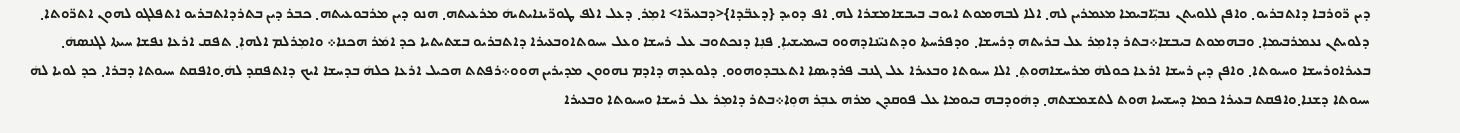ܕܝܢ ܪ̈ܘܪܒܐ ܕܐܬܒܪܝܘ܂ ܘܐܦܢ ܠܠܘܝܬܢ ܢܒܝܼ̈ܐܒܝܡܐ ܡܥܡܪܝܢ ܠܗ܂ ܐܠܐ ܠܒܗܡܘܬ ܐܝܘܒ ܒܝܒܫܐܡܫܪܐ ܠܗ܂ ܐܦ ܕܘܝܕ ‍{ܕܥܒ̈ܕܐ‍}<ܕܒܥܝܪ̈ܐ‍> ܐܡܼܪ܂ ܕܥܠ ܐܠܦ ܛܘܪ̈ܝܢܐܝܬܝܗܿ ܡܪܥܝܬܗ܂ ܗܢܘ ܕܝܢ ܡܪܒܘܥܝܬܗ܂ ܟܒܪ ܕܝܢ ܒܬܪܕܐܬܒܪܝܘ ܐܬܦܠܓܘ ܠܗܘܢ ܐܬܪ̈ܘܬܐ܂ ܕܠܘܝܬܢ ܢܥܡܪܒܝܡܐܼ܂ ܘܒܗܡܘܬ ܒܝܒܫܐ܀ܒܬܪ ܕܐܡܼܪ ܥܠ ܒܪܝܬܗ ܕܪܚܫܐ܂ ܘܕܦܪܚܬܐ ܘܕܬܢܝ̈ܢܐܕܗܘܘ ܒܚܡܝܫܝܐܼ܂ ܦܢܼܐ ܕܢܟܬܘܒ ܥܠ ܪܚܫܐ ܘܥܠ ܚܝܘܬܐܘܒܥܝܪܐ ܕܐܬܒܪܝܘ ܒܫܬܝܬܝܐ ܟܕ ܐܡܿܪ ܗܟܢܐ܀ ܘܐܡܼܪܠܡ ܐܠܗܐܼ܂ ܬܦܩ ܐܪܥܐ ܢܦܫܐ ܚܝܬܐ ܠܓܢܣܗܿ܂ ܒܥܝܪܐܘܪܚܫܐ ܘܚܝܘܬܐ܂ ܘܐܦܢ ܕܝܢ ܪܚܫܐ ܐܪܥܐ ܟܘܠܗܿ ܡܪܚܫܐܗܘܬܼ܂ ܐܠܐ ܚܝܘܬܐ ܘܒܥܝܪܐ ܥܠ ܓܢܒ ܦܪܕܝܣܐ ܐܬܥܒܕܘܗܘܘ܂ ܕܠܘܥܕܗ ܕܐܕܡ ܢܗܘܘܢ ܡܕܝܪܝܢ ܗܘܘ܀ܪܦܬܬ ܗܟܝܠ ܐܪܥܐ ܟܠܗܿ ܒܕܚܫܐ ܐܝܟ ܕܐܬܦܩܕ ܠܗܿ܂ܘܐܦܩܬ ܚܝܘܬܐ ܕܒܪܐ܂ ܟܕ ܠܘܝܐ ܠܗܿ ܚܝܘܬܐ ܕܫܢܐ܂ܘܐܦܩܬ ܒܥܝܪܐ ܟܡܐ ܕܚܫܚܐ ܗܘܬ ܠܬܫܡܫܬܗ܂ ܕܗܿܘܕܒܗ ܒܝܘܡܐ ܥܠ ܦܘܩܕܢ ܡܪܗ ܥܒܼܪ ܗܘܼܐ܀ܒܬܪ ܕܐܡܼܪ ܥܠ ܪܚܫܐ ܘܚܝܘܬܐ ܘܒܥܝܪܐ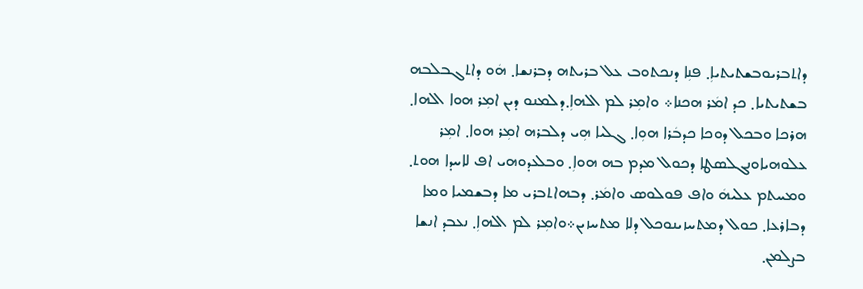ܕܐܬܒܪܝܘܒܫܬܝܬܝܐܼ܂ ܦܢܼܐ ܕܢܟܬܘܒ ܥܠ ܒܪܝܬܗ ܕܒܪܢܫܐ܂ ܗܿܘ ܕܐܬܓܒܠܒܗ ܒܫܬܝܬܝܐ܂ ܟܕ ܐܡܿܪ ܗܟܢܐ܀ ܘܐܡܼܪ ܠܡ ܐܠܗܐܼ܂ܕܠܡܢܘ ܕܝܢ ܐܡܼܪ ܗܘܐ ܐܠܗܐ܂ ܗܪܟܐ ܘܒܟܠ ܕܘܟܐ ܟܕܒܿܪܐ ܗܘܼܐ܂ ܓܠܝܐ ܗܼܝ ܕܠܒܪܗ ܐܡܼܪ ܗܘܐ܂ ܐܡܼܪ ܥܠܘܗܝܐܘܢܓܠܣܛܐ ܕܟܘܠ ܡܕܡ ܒܗ ܗܘܐܼ܂ ܘܒܠܥܕܘܗܝ ܐܦ ܠܐܚܕܐ ܗܘܬ܂ ܘܡܚܬܡ ܥܠܝܗܿ ܘܐܦ ܦܘܠܘܣ ܘܐܡܿܪ܂ ܕܒܗܐܬܒܪܝ ܡܐ ܕܒܫܡܝܐ ܘܡܐ ܕܒܐܪܥܐ܂ ܟܘܠ ܕܡܬܚܙܝܢܘܟܠ ܕܠܐ ܡܬܚܙܝܢ܀ܘܐܡܼܪ ܠܡ ܐܠܗܐܼ܂ ܢܥܒܕ ܐܢܫܐ ܒܨܠܡܢ܂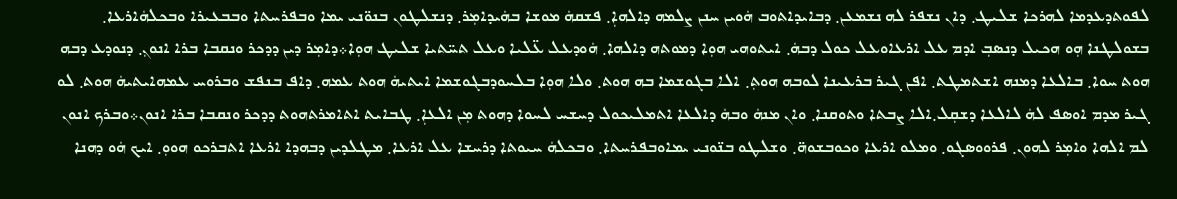ܠܦܘܬܕܥܕܡܐ ܠܗܪܟܐ ܫܠܝܛ܂ ܕܐܢ ܢܫܦܪ ܠܗ ܢܫܡܥܢ܂ ܕܒܐܝܕܐܬܘܒ ܗܿܘܝܢ ܚܢܢ ܨܠܡܗ ܕܐܠܗܐܼ܂ ܦܫܩܗܿ ܡܘܫܐ ܒܗܿܝܕܐܡܼܪ܂ ܕܢܫܠܛܘܢ ܒܢܘ̈ܢܝ ܝܡܐ ܘܒܦܪܚܬܐ ܘܒܒܥܝܪܐ ܘܒܟܠܗܿܐܪܥܐ܂ ܒܫܘܠܛܢܐ ܗܼܘ ܗܟܝܠ ܕܢܣܒܼ ܐܕܡ ܥܠ ܐܪܥܐܘܥܠ ܟܘܠ ܕܒܗܿ܂ ܐܝܬܘܗܝ ܗܘܼܐ ܕܡܘܬܗ ܕܐܠܗܐ܂ ܗܿܘܕܥܠ ܥ̈ܠܝܐ ܘܥܠ ܬܚ̈ܬܝܐ ܫܠܝܛ ܗܘܼܐ܀ܕܐܡܼܪ ܕܝܢ ܕܕܟܪ ܘܢܩܒܐ ܒܪܐ ܐܢܘܢܼ܂ ܕܢܘܕܥ ܕܒܗ ܗܘܬ ܚܘܐ܂ ܒܐܠܥܐ ܕܡܢܗ ܐܫܬܡܛܬ܂ ܐܦܢ ܓܝܪ ܒܪܥܝܢܐ ܠܘܒܗ ܗܘܬܼ܂ ܐܠܐ ܒܓܘܫܡܐ ܒܗ ܗܘܬ܂ ܘܠܐ ܗܘܼܐ ܒܠܚܘܕܒܓܘܫܡܐ ܐܝܬܝܗܿ ܗܘܬ ܥܡܗ܂ ܕܐܦ ܒܢܦܫ ܘܒܪܘܚ ܥܡܗܐܝܬܝܗܿ ܗܘܬ܂ ܠܘ ܓܝܪ ܡܕܡ ܐܘܣܦ ܠܗܿ ܠܐܠܥܐ ܕܫܩܼܠ܂ܐܠܐ ܨܒܬܐ ܘܬܘܩܢܐ܂ ܘܐܢ ܡܢܗܿ ܘܒܗܿ ܕܐܠܥܐ ܐܬܡܠܝܟܘܠ ܕܚܫܚ ܠܚܘܐ ܕܗܘܬ ܡܼܢ ܐܠܥܐܼ܂ ܛܒܐܝܬ ܐܬܐܡܪܬܗܘܬ ܕܕܟܪ ܘܢܩܒܐ ܒܪܐ ܐܢܘܢ܀ܘܒܪܟ ܐܢܘܢ ܠܡ ܐܠܗܐ ܘܐܡܼܪ ܠܗܘܢ܂ ܦܪܘܘܣܓܘ܂ ܘܡܠܘ ܐܪܥܐ ܘܟܘܒܫܘܗ̈܂ ܘܫܠܛܘ ܒܢ̈ܘܢܝ ܝܡܐܘܒܦܪܚܬܐ܂ ܘܒܟܠܗܿ ܚܝܘܬܐ ܕܪܚܫܐ ܥܠ ܐܪܥܐ܂ ܡܛܠܕܝܢ ܕܒܗܕܐ ܐܪܥܐ ܐܬܒܪܟܘ ܗܘܘܼ܂ ܐܝܟ ܗܿܘ ܕܗܢܐ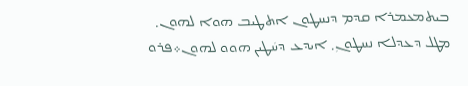ܒܝܬܡܥܡܪܐ ܩܕܡ ܕܢܚܛܘܢ ܐܬܛܝܒ ܗܘܐ ܠܗܘܢ܂ ܡܛܠ ܕܥܕܠܐ ܢܚܛܘܢܼ܂ ܐܝܕܥ ܕܚܿܛܝܢ ܗܘܘ ܠܗܘܢ܀ܦܪܘ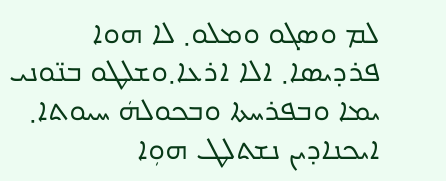ܠܡ ܘܣܓܘ ܘܡܠܘ܂ ܠܐ ܗܘܐ ܦܪܕܝܣܐ܂ ܐܠܐ ܐܪܥܐ܂ܘܫܠܛܘ ܒܢ̈ܘܢܝ ܝܡܐ ܘܒܦܪܚܬܐ ܘܒܟܘܠܗܿ ܚܝܘܬܐ܂ ܐܝܟܢܐܕܝܢ ܢܫܬܠܛ ܗܘܼܐ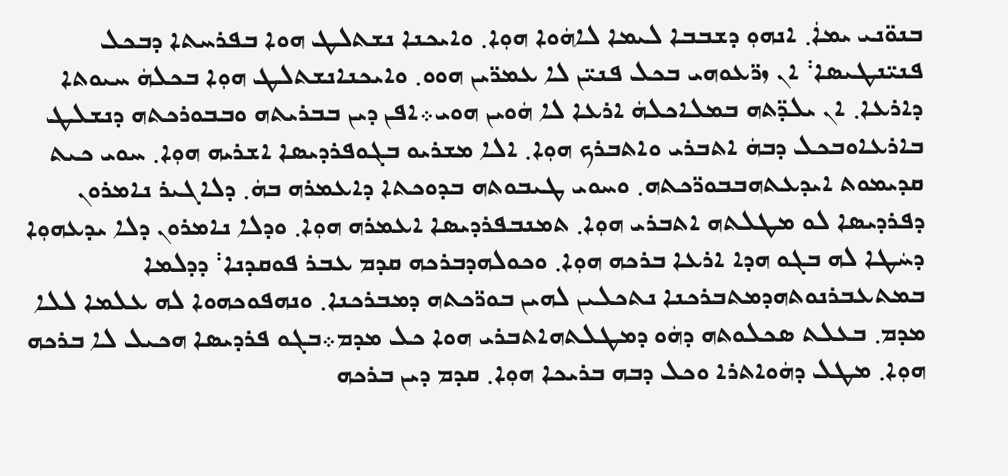ܒܢܘ̈ܢܝ ܝܡܐܿ܂ ܐܢܗܘܼ ܕܫܒܒܐ ܠܝܡܐ ܠܐܗܿܘܐ ܗܘܼܐ܂ ܘܐܝܟܢܐ ܢܫܬܠܛ ܗܘܐ ܒܦܪܚܬܐ ܕܒܟܠ ܦܢܝ̈ܢܛܝܣܐ܃ ܐܢ ܙܪ̈ܥܘܗܝ ܒܟܠ ܦܢܝ̈ܢ ܠܐ ܥܡܪ̈ܝܢ ܗܘܘ܂ ܘܐܝܟܢܐܢܫܬܠܛ ܗܘܼܐ ܒܟܠܗܿ ܚܝܘܬܐ ܕܐܪܥܐ܂ ܐܢ ܝܠܕ̈ܬܗ ܒܡܠܐܟܠܗܿ ܐܪܥܐ ܠܐ ܗܿܘܝܢ ܗܘܝ܀ܐܦܢ ܕܝܢ ܒܒܪܝܬܗ ܘܒܒܘܪܟܬܗ ܕܢܫܠܛ ܒܐܪܥܐܘܒܟܠ ܕܒܗܿ ܐܬܒܪܝ ܘܐܬܒܪܟ ܗܘܼܐ܂ ܐܠܐ ܡܫܪܝܘ ܒܓܘܦܪܕܝܣܐ ܐܫܪܝܗ ܗܘܼܐ܂ ܚܘܝ ܟܝܬ ܩܕܝܡܘܬ ܐܝܕܥܬܗܒܒܘܪ̈ܟܬܗ܂ ܘܚܘܝ ܛܝܒܘܬܗ ܒܕܘܟܬܐ ܕܐܥܡܪܗ ܒܗܿ܂ ܕܠܐܓܝܪ ܢܐܡܪܘܢ ܕܦܪܕܝܣܐ ܠܘ ܡܛܠܬܗ ܐܬܒܪܝ ܗܘܼܐ܂ ܬܡܢܒܦܪܕܝܣܐ ܐܥܡܪܗ ܗܘܼܐ܂ ܘܕܠܐ ܢܐܡܪܘܢ ܕܠܐ ܝܕܥܗܘܼܐ ܕܚܿܛܐ ܠܗ ܒܓܘ ܗܕܐ ܐܪܥܐ ܒܪܟܗ ܗܘܼܐ܂ ܘܟܘܠܗܕܒܪܟܗ ܩܕܡ ܥܒܪ ܦܘܩܕܢܐ܃ ܕܕܠܡܐ ܒܡܬܥܒܪܢܘܬܗܕܡܬܒܪܟܢܐ ܢܬܟܠܝܢ ܠܗܝܢ ܒܘܪ̈ܟܬܗ ܕܡܒܪܟܢܐ܂ ܘܢܗܦܘܟܗܘܐ ܠܗ ܥܠܡܐ ܠܠܐ ܡܕܡ܂ ܒܥܠܬ ܣܟܠܘܬܗ ܕܗܿܘ ܕܡܛܠܬܗܐܬܒܪܝ ܗܘܐ ܟܠ ܡܕܡ܀ܒܓܘ ܦܪܕܝܣܐ ܗܟܝܠ ܠܐ ܒܪܟܗ ܗܘܼܐ܂ ܡܛܠ ܕܗܿܘܐܬܪܐ ܘܟܠ ܕܒܗ ܒܪܝܟܐ ܗܘܼܐ܂ ܩܕܡ ܕܝܢ ܒܪܟܗ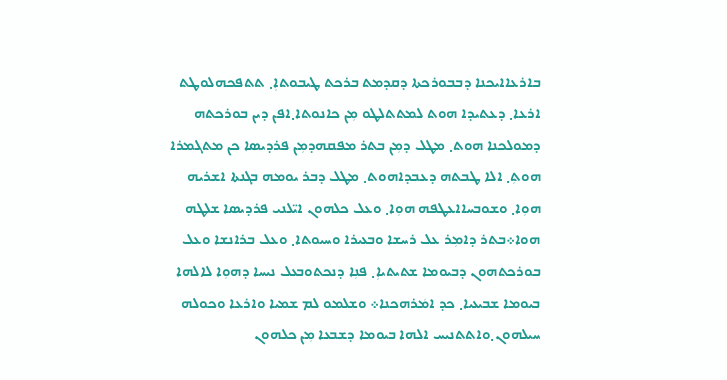ܒܐܪܥܐܐܝܟܢܐ ܕܒܒܘܪܟܬܐ ܕܩܕܡܬ ܒܪܟܬ ܛܝܒܘܬܐܼ܂ ܬܬܦܟܗܠܘܛܬ ܐܪܥܐ܂ ܕܥܬܝܕܐ ܗܘܬ ܠܡܬܬܠܛܘ ܡܼܢ ܟܐܢܘܬܐ܂ܐܦܢ ܕܝܢ ܒܘܪܟܬܗ ܕܡܘܠܟܢܐ ܗܘܬ܂ ܡܛܠ ܕܡܼܢ ܒܬܪ ܡܦܩܗܕܡܼܢ ܦܪܕܝܣܐ ܟܢ ܡܬܓܡܪܐ ܗܘܬܼ܂ ܐܠܐ ܛܒܬܗ ܕܥܒܕܐܗܘܬ܂ ܡܛܠ ܕܒܪ ܝܘܡܗ ܒܓܢܬܐ ܐܫܪܝܗ ܗܘܼܐ܂ ܘܫܘܒܚܐܐܥܛܦܗ ܗܘܼܐ܂ ܘܥܠ ܟܠܗܘܢ ܐܝ̈ܠܢܝ ܦܪܕܝܣܐ ܫܠܛܗ ܗܘܐ܀ܒܬܪ ܕܐܡܼܪ ܥܠ ܪܚܫܐ ܘܒܥܝܪܐ ܘܚܝܘܬܐ܂ ܘܥܠ ܒܪܐܢܫܐ ܘܥܠ ܒܘܪܟܬܗܘܢ ܕܒܝܘܡܐ ܫܬܝܬܝܐܼ܂ ܦܢܼܐ ܕܢܟܬܘܒܥܠ ܢܝܚܐ ܕܗܘܼܐ ܠܐܠܗܐ ܒܝܘܡܐ ܫܒܝܥܝܐ܂ ܟܕ ܐܡܿܪܗܟܢܐ܀ ܘܫܠܡܘ ܠܡ ܫܡܝܐ ܘܐܪܥܐ ܘܟܘܠܗ ܚܝܠܗܘܢ܂ܘܐܬܬܢܝܚ ܐܠܗܐ ܒܝܘܡܐ ܕܫܒܥܐ ܡܼܢ ܟܠܗܘܢ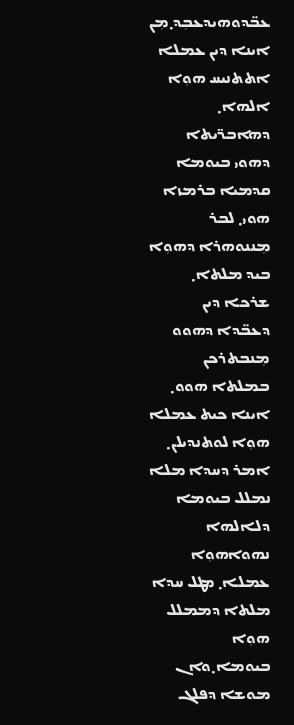ܥܒ̈ܕܘܗܝܕܥܒܼܕ܂ܡܼܢ ܐܝܢܐ ܕܝܢ ܥܡܠܐ ܐܬܬܢܝܚ ܗܘܼܐ ܐܠܗܐ܂ ܕܗܐܒܪ̈ܝܬܐ ܕܗܘܝ ܒܝܘܡܐ ܩܕܡܝܐ ܒܪܡܙܐ ܗܘܝ܂ ܠܒܪ ܡܼܢܢܘܗܪܐ ܕܗܘܼܐ ܒܝܕ ܡܠܬܐ܂ ܫܪܟܐ ܕܝܢ ܕܥܒ̈ܕܐ ܕܗܘܘ ܡܼܢܒܬܪܟܢ ܒܡܠܬܐ ܗܘܘ܂ ܐܝܢܐ ܟܝܬ ܥܡܠܐ ܗܘܼܐ ܠܘܬܢܕܝܠܢ܂ ܐܡܪ ܕܚܕܐ ܡܠܐ ܢܡܠܠ ܒܝܘܡܐ ܕܠܐܠܗܐ ܢܗܘܐܗܘܼܐ ܥܡܠܐ܂ ܡܛܠ ܚܕܐ ܡܠܬܐ ܕܡܡܠܠ ܗܘܼܐ ܒܝܘܡܐ܂ܘܐܢ ܡܘܫܐ ܕܦܠܓ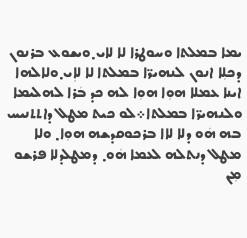ܝܡܐ ܒܡܠܬܐ ܘܚܘܛܪܐ ܠܐ ܠܐܝ܂ܘܝܫܘܥ ܒܪܢܘܢ ܕܟܠܼܐ ܐܢܘܢ ܠܢܗܝܪ̈ܐ ܒܡܠܬܐ ܠܐ ܠܐܼܝ܂ܘܠܐܠܗܐ ܐܝܢܐ ܥܡܠܐ ܗܘܼܐ ܗܘܼܐ ܠܗ ܟܕ ܒܿܪܐ ܠܗܠܝܡܐ ܘܠܢܗܝܪ̈ܐ ܒܡܠܬܐ܀ܠܘ ܟܝܬ ܡܛܠ ܕܐܬܬܢܝܚ ܒܗ ܗܿܘ ܕܠܐ ܠܐܐ ܒܪܟܘܩܕܫܗ ܗܘܼܐ܂ ܘܠܐ ܡܛܠ ܕܢܬܠܗ ܠܥܡܐ ܗܿܘ܂ ܕܡܛܠܕܠܐ ܦܪܫܘ ܡܼܢ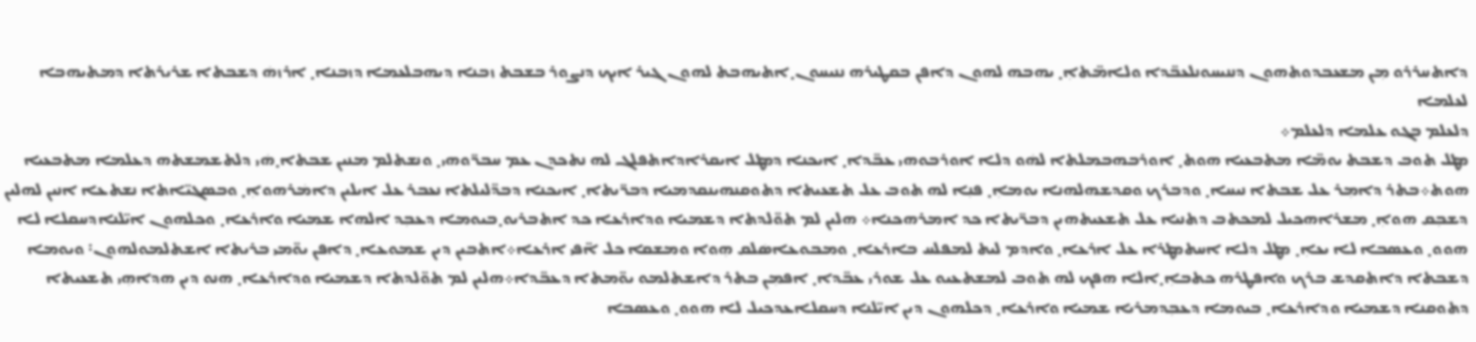ܕܐܬܚܪܪܘ ܡܼܢ ܡܫܥܒܕܘܬܗܘܢ ܕܢܢܝܚܘܢܠܥܒ̈ܕܐ ܘܠܐܡ̈ܬܐܼ܂ ܝܗܒܗ ܠܗܘܢ ܕܐܦܢ ܒܩܛܝܪܗ ܢܢܝܚܘܢ܂ܐܬܝܗܒܬ ܠܗܘܢ ܓܝܪ ܐܝܟ ܕܢܨܘܪ ܒܫܒܬ ܙܒܢܐ ܕܝܗܒܠܥܡܐ ܕܙܒܢܐ܂ ܐܪܙܗܿ ܕܫܒܬܐ ܫܪܝܪܬܐ ܕܡܬܝܗܒܐ ܠܥܠܡܐ
ܕܠܥܠܡ ܒܓܘ ܥܠܡܐ ܕܠܥܠܡ܀
ܡܛܠ ܬܘܒ ܕܫܒܬ ܝܘܡ̈ܐ ܡܬܒܥܝܐ ܗܘܬ܂ ܐܘܪܒܗܒܡܠܬܐ ܠܗܿܘ ܕܠܐ ܐܘܪܒܘܗܝ ܥܒ̈ܕܐ܂ ܐܝܟܢܐ ܕܡܛܠ ܐܝܩܪܐܕܐܬܦܠܓ ܠܗ ܢܬܟܕܢ ܥܡ ܚܒܪ̈ܘܗܝ܂ ܘܢܫܬܠܡ ܡܢܝܢ ܫܒܬܐ܂ܗܿܝ ܕܠܬܫܡܫܬܗ ܕܥܠܡܐ ܡܬܒܥܝܐ ܗܘܬ܀ܒܬܪ ܕܐܡܼܪ ܥܠ ܫܒܬܐ ܢܝܚܐ܂ ܘܕܒܪܟ ܘܩܕܫܗܠܗܢܐ ܝܘܡܐܼ܂ ܦܢܼܐ ܠܗ ܬܘܒ ܥܠ ܬܫܥܝܬܐ ܕܬܘܩܢܗܝܢܩܕܡܝܐ ܕܒܪ̈ܝܬܐ܂ ܐܝܟܢܐ ܕܒܕ̈ܠܝܠܬܐ ܢܥܒܪ ܥܠ ܐܝܠܝܢ ܕܐܡܿܪܗܘܐܼ܂ ܘܒܣܓܝ̈ܐܬܐ ܢܫܬܥܐ ܐܢܝܢ ܠܗܠܝܢ ܕܫܒܼܩ ܗܘܐܼ܂ ܡܫܪܐܗܟܝܠ ܠܡܟܬܒ ܕܬܢܝܐ ܥܠ ܬܫܥܝܬܗܝܢ ܕܒܪ̈ܝܬܐ ܟܕ ܐܡܪܗܟܢܐ܀ ܗܠܝܢ ܠܡ ܬܘ̈ܠܕܬܐ ܕܫܡܝܐ ܘܕܐܪܥܐ ܟܕ ܐܬܒܪܝܘ܂ܒܝܘܡܐ ܕܥܒܼܕ ܐܠܗܐ ܫܡܝܐ ܘܐܪܥܐ܂ ܘܟܠܗܘܢ ܐܝ̈ܠܢܐܕܚܩܠܐ ܠܐ ܗܘܘ܂ ܘܥܣܒܐ ܠܐ ܝܥܐܼ܂ ܡܛܠ ܕܠܐ ܐܚܬܡܛܪܐ ܥܠ ܐܪܥܐ܂ ܘܐܕܡ ܠܝܬ ܠܡܦܠܚ ܒܐܪܥܐ܂ ܘܡܒܘܥܐܣܿܠܩ ܗܼܘܐ ܘܡܫܩܐ ܟܠ ܐ̈ܦܝ ܐܪܥܐ܀ܐܬܒܝܢ ܕܝܢ ܫܡܘܥܐ܂ ܕܐܦܢ ܝܘ̈ܡܝ ܒܪܝܬܐ ܐܫܬܠܡܘܠܗܘܢ܃ ܘܝܘܡܐ ܕܫܒܬܐ ܕܐܬܩܕܫ ܒܪܟ ܘܐܦܛܪܗ ܟܬܒܐܼ܂ܐܠܐ ܗܦܟ ܠܗ ܬܘܒ ܠܡܫܬܥܝܘ ܥܠ ܫܘܪܝ ܥܒ̈ܕܐ܂ ܐܦܡܼܢ ܒܬܪ ܕܐܫܬܠܡܘ ܝܘ̈ܡܬܐ ܕܥܒ̈ܕܐ܀ܗܠܝܢ ܠܡ ܬܘ̈ܠܕܬܐ ܕܫܡܝܐ ܘܕܐܪܥܐ܂ ܗܢܘ ܕܝܢ ܗܕܐܗܼܝ ܬܫܥܝܬܐ ܕܬܘܩܢܐ ܕܫܡܝܐ ܘܕܐܪܥܐ܂ ܒܝܘܡܐ ܕܥܒܼܕܡܪܝܐ ܫܡܝܐ ܘܐܪܥܐ܂ ܕܟܠܗܘܢ ܕܝܢ ܐܝ̈ܠܢܐ ܕܚܩܠܐܥܕܟܝܠ ܠܐ ܗܘܘ܂ ܘܥܣܒܐ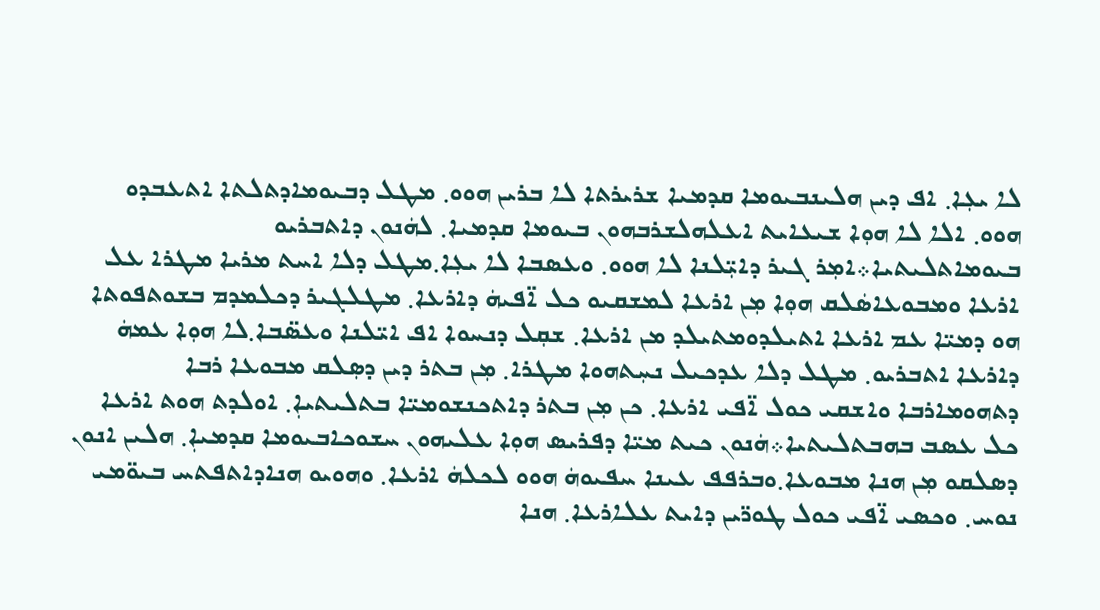ܠܐ ܝܥܼܐ܂ ܐܦ ܕܝܢ ܗܠܝܢܒܝܘܡܐ ܩܕܡܝܐ ܫܪܝܪܬܐ ܠܐ ܒܪܝܢ ܗܘܘ܂ ܡܛܠ ܕܒܝܘܡܐܕܬܠܬܐ ܐܬܥܒܕܘ ܗܘܘ܂ ܐܠܐ ܠܐ ܗܘܼܐ ܫܝܥܐܝܬ ܐܥܠܗܠܫܪܒܗܘܢ ܒܝܘܡܐ ܩܕܡܝܐ܂ ܠܗܿܢܘܢ ܕܐܬܒܪܝܘ ܒܝܘܡܐܬܠܝܬܝܐ܀ܐܡܼܪ ܓܝܪ ܕܐܝܼ̈ܠܢܐ ܠܐ ܗܘܘ܂ ܘܥܣܒܐ ܠܐ ܝܥܼܐ܂ܡܛܠ ܕܠܐ ܐܚܬ ܡܪܝܐ ܡܛܪܐ ܥܠ ܐܪܥܐ ܘܡܒܘܥܐܣܿܠܩ ܗܘܼܐ ܡܼܢ ܐܪܥܐ ܠܡܫܩܝܘ ܟܠ ܐ̈ܦܝܗܿ ܕܐܪܥܐ܂ ܡܛܠܓܝܪ ܕܟܠܡܕܡ ܒܫܘܬܦܘܬܐ ܗܘ ܕܡܝ̈ܐ ܥܡ ܐܪܥܐ ܐܬܝܠܕܘܡܬܝܠܕ ܡܢ ܐܪܥܐ܂ ܫܩܼܠ ܕܢܚܘܐ ܐܦ ܐܝ̈ܠܢܐ ܘܥܣ̈ܒܐ܂ܠܐ ܗܘܼܐ ܥܡܗܿ ܕܐܪܥܐ ܐܬܒܪܝܘ܂ ܡܛܠ ܕܠܐ ܥܕܟܝܠ ܢܚܼܬܗܘܐ ܡܛܪܐ܂ ܡܼܢ ܒܬܪ ܕܝܢ ܕܣܼܠܩ ܡܒܘܥܐ ܪܒܐ ܕܬܗܘܡܐܪܒܐ ܘܐܫܩܝ ܟܘܠ ܐ̈ܦܝ ܐܪܥܐ܂ ܟܢ ܡܼܢ ܒܬܪ ܕܐܬܟܢܫܘܡܝ̈ܐ ܒܬܠܝܬܝܐܼ܂ ܐܘܠܕܬ ܗܘܬ ܐܪܥܐ ܟܠ ܥܣܒ ܒܗܒܬܠܝܬܝܐ܀ܗܿܢܘܢ ܟܝܬ ܡܝ̈ܐ ܕܦܪܝܣ ܗܘܼܐ ܥܠܝܗܘܢ ܚܫܘܟܐܒܝܘܡܐ ܩܕܡܝܐܼ܂ ܗܠܝܢ ܐܢܘܢ ܕܣܠܩܘ ܡܼܢ ܗܢܐ ܡܒܘܥܐ܂ܘܒܪܦܦ ܥܝܢܐ ܚܦܝܘܗܿ ܗܘܘ ܠܟܠܗܿ ܐܪܥܐ܂ ܘܗܘܝܘ ܗܢܐܕܐܬܦܬܚ ܒܝܘ̈ܡܝ ܢܘܚ܂ ܘܟܣܝ ܐ̈ܦܝ ܟܘܠ ܛܘܪ̈ܝܢ ܕܐܝܬ ܥܠܐܪܥܐ܂ ܗܢܐ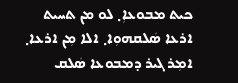ܟܝܬ ܡܒܘܥܐܼ܂ ܠܘ ܡܢ ܬܚܝܬ ܐܪܥܐ ܣܿܠܩܗܘܼܐ܂ ܐܠܐ ܡܼܢ ܐܪܥܐ܂ ܐܡܼܪ ܓܝܪ ܕܡܒܘܥܐ ܣܿܠܩ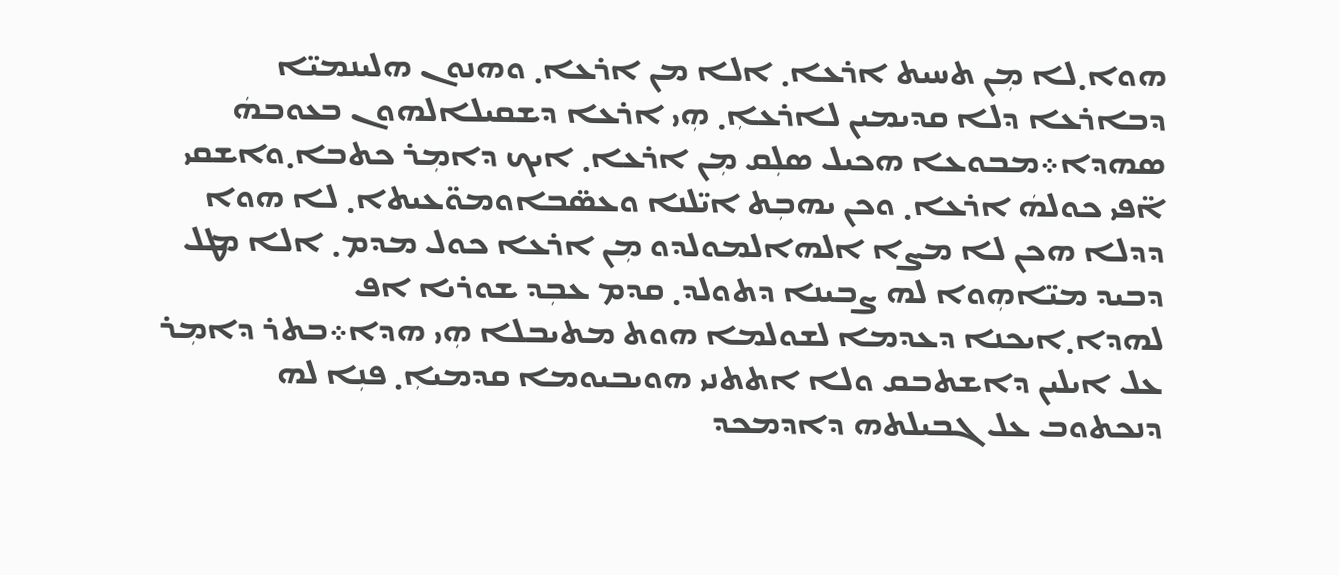ܗܘܐ܂ܠܐ ܡܼܢ ܬܚܝܬ ܐܪܥܐ܂ ܐܠܐ ܡܢ ܐܪܥܐ܂ ܘܗܢܘܢ ܗܠܝܢܡܝ̈ܐ ܕܒܐܪܥܐ ܕܠܐ ܩܕܝܡܝܢ ܠܐܪܥܐܼ܂ ܗܼܝ ܐܪܥܐ ܕܫܩܝܠܐܠܗܘܢ ܒܥܘܒܗܿ ܣܗܕܐ܀ܡܒܘܥܐ ܗܟܝܠ ܣܠܼܩ ܡܼܢ ܐܪܥܐ܂ ܐܝܟ ܕܐܡܼܪ ܟܬܒܐ܂ܘܐܫܩܝ ܐ̈ܦܝ ܟܘܠܗܿ ܐܪܥܐ܂ ܘܟܢ ܝܗܒܼܬ ܐܝ̈ܠܢܐ ܘܥܣ̈ܒܐܘܡܘ̈ܥܝܬܐ܂ ܠܐ ܗܘܐ ܕܕܠܐ ܗܟܢ ܠܐ ܡܨܐ ܐܠܗܐܠܡܘܠܕܘ ܡܼܢ ܐܪܥܐ ܟܘܠ ܡܕܡ܂ ܐܠܐ ܡܛܠ ܕܒܝܕ ܡܝ̈ܐܗܼܘܐ ܠܗ ܨܒܝܢܐ ܕܬܘܠܕ܂ ܩܕܡ ܥܒܼܕ ܫܘܪܝܐ ܐܦ ܠܗܕܐ܂ܐܝܟܢܐ ܕܥܕܡܐ ܠܫܘܠܡܐ ܗܘܬ ܡܬܝܒܠܐ ܗܼܝ ܗܕܐ܀ܒܬܪ ܕܐܡܼܪ ܥܠ ܐܝܠܝܢ ܕܐܫܬܒܩ ܘܠܐ ܐܬܬܢܝ ܗܘܝܒܝܘܡܐ ܩܕܡܝܐܼ܂ ܦܢܼܐ ܠܗ ܕܢܟܬܘܒ ܥܠ ܓܒܝܠܬܗ ܕܐܕܡܟܕ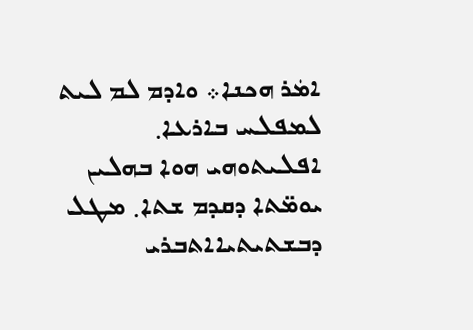ܐܡܿܪ ܗܟܢܐ܀ ܘܐܕܡ ܠܡ ܠܝܬ ܠܡܦܠܚ ܒܐܪܥܐ܂ ܐܦܠܝܬܘܗܝ ܗܘܐ ܒܗܠܝܢ ܝܘܡ̈ܬܐ ܕܩܕܡ ܫܬܐ܂ ܡܛܠ ܕܒܫܬܝܬܝܐܐܬܒܪܝ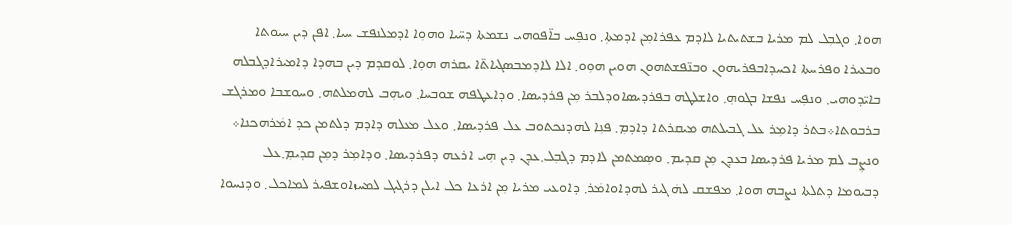ܗܘܐ܂ ܘܓܒܼܠ ܠܡ ܡܪܝܐ ܒܫܬܝܬܝܐ ܠܐܕܡ ܥܦܪܐܡܼܢ ܐܕܡܬܐܼ܂ ܘܢܦܼܚ ܒܐ̈ܦܘܗܝ ܢܫܡܬܐ ܕܚ̈ܝܐ ܘܗܘܼܐ ܐܕܡܠܢܦܫ ܚܝܐ܂ ܐܦܢ ܕܝܢ ܚܝܘܬܐ ܘܒܥܝܪܐ ܘܦܪܚܬܐ ܐܟܚܕܐܒܦܪܝܗܘܢ ܘܒܢ̈ܦܫܬܗܘܢ ܗܘܝܢ ܗܘܼܘ܂ ܐܠܐ ܠܐܕܡܒܣܓܝܐܬ̈ܐ ܝܩܪܗ ܗܘܼܐ܂ ܠܘܩܕܡ ܕܝܢ ܒܗܕܐ ܕܐܡܝܪܐܕܓܒܠܗ ܒܐܝ̈ܕܘܗܝ܂ ܘܢܦܼܚ ܢܦܫܐ ܒܓܘܗܼ܂ ܘܐܫܠܛܗ ܒܦܪܕܝܣܐܘܕܠܒܪ ܡܼܢ ܦܪܕܝܣܐ܂ ܘܕܐܥܛܦܗ ܫܘܒܚܐ܂ ܘܝܗܼܒ ܠܗܡܠܬܗ܂ ܘܚܘܫܒܐ ܘܡܪܓܫ ܒܪܒܘܬܐ܀ܒܬܪ ܕܐܡܼܪ ܥܠ ܓܒܝܠܬܗ ܡܝܩܪܬܐ ܕܐܕܡܼ܂ ܦܢܼܐ ܠܗܕܢܟܬܘܒ ܥܠ ܦܪܕܝܣܐ܂ ܘܥܠ ܡܥܠܗ ܕܐܕܡ ܕܠܬܡܢ ܟܕ ܐܡܿܪܗܟܢܐ܀ ܘܢܨܼܒ ܠܡ ܡܪܝܐ ܦܪܕܝܣܐ ܒܥܕܢ ܡܼܢ ܩܕܝܡ܂ ܘܣܼܡܬܡܢ ܠܐܕܡ ܕܓܒܼܠ܂ܥܕܢ ܕܝܢ ܗܼܝ ܐܪܥܗ ܕܦܪܕܝܣܐ܂ ܘܕܐܡܼܪ ܕܡܼܢ ܩܕܝܡܼ܂ܥܠ ܕܒܝܘܡܐ ܕܬܠܬܐ ܢܨܒܗ ܗܘܐ܂ ܡܦܫܩ ܠܗܿ ܓܝܪ ܠܗܕܐܘܐܡܿܪ܂ ܕܐܘܥܝ ܡܪܝܐ ܡܼܢ ܐܪܥܐ ܟܠ ܐܝܠܢ ܕܪܓܝܓ ܠܡܚܙܐܘܫܦܝܪ ܠܡܐܟܠ܂ ܘܕܢܚܘܐ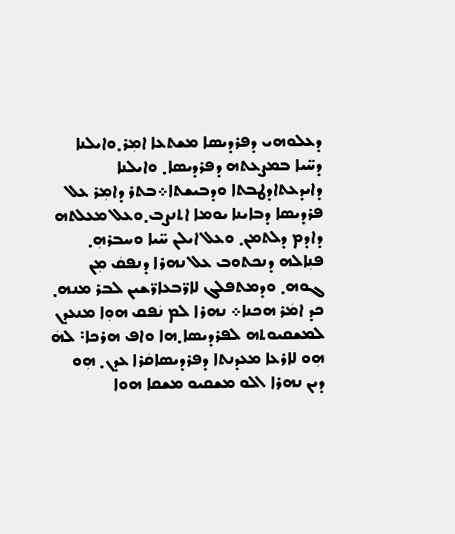ܕܥܠܘܗܝ ܕܦܪܕܝܣܐ ܡܫܬܥܐ ܐܡܼܪ܂ܘܐܝܠܢܐ ܕܚ̈ܝܐ ܒܡܨܥܬܗ ܕܦܪܕܝܣܐ܂ ܘܐܝܠܢܐ ܕܐܝܕܥܬܐܕܛܒܬܐ ܘܕܒܝܫܬܐ܀ܒܬܪ ܕܐܡܼܪ ܥܠ ܦܪܕܝܣܐ ܕܒܐܝܢܐ ܝܘܡܐ ܐܬܢܨܒ܂ܘܥܠ ܡܥܠܬܗ ܕܐܕܡ ܕܠܬܡܢ܂ ܘܥܠ ܐܝܠܢ ܚ̈ܝܐ ܘܚܒܪܗܼ܂ ܦܢܼܐܠܗ ܕܢܟܬܘܒ ܥܠ ܢܗܪܐ ܕܢܦܩܿ ܡܼܢ ܓܘܗ܂ ܘܕܡܬܦܠܓ ܠܐܪ̈ܒܥܐܪ̈ܫܝܢ ܠܒܪ ܡܢܗ܂ ܟܕ ܐܡܿܪ ܗܟܢܐ܀ ܢܗܪܐ ܠܡ ܢܿܦܩ ܗܘܼܐ ܡܢܥܕܢ ܠܡܫܩܝܘܬܗ ܠܦܪܕܝܣܐ܂ܗܐ ܘܐܦ ܗܪܟܐ܃ ܠܗܿ ܗܼܘ ܠܐܪܥܐ ܡܥܕܢܬܐ ܕܦܪܕܝܣܐܩܿܪܐ ܥܕܢ܂ ܗܼܘ ܕܝܢ ܢܗܪܐ ܐܠܘ ܡܫܩܝܘ ܡܫܩܐ ܗܘܐ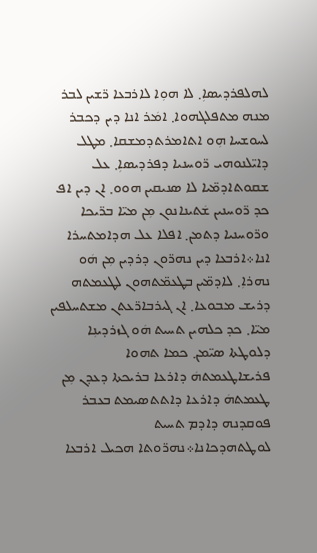ܠܗܠܦܪܕܝܣܐܼ܂ ܠܐ ܗܘܼܐ ܠܐܪܒܥܐ ܪ̈ܫܝܢ ܠܒܪ ܡܢܗ ܡܬܦܠܓܗܘܐ܂ ܐܡܿܪ ܐܢܐ ܕܝܢ ܕܟܒܪ ܠܚܘܫܚܐ ܗܼܘ ܐܬܐܡܪܬܕܡܫܩܐ܂ ܡܛܠ ܕܐܝ̈ܠܢܘܗܝ ܪ̈ܘܚܢܝܐ ܕܦܪܕܝܣܐܼ܂ ܥܠ ܫܩܘܬܐܕܡ̈ܝܐ ܠܐ ܣܢܝܩܝܢ ܗܘܘ܂ ܐܢ ܕܝܢ ܐܦ ܟܕ ܪ̈ܘܚܢܝܢ ܫܿܬܝܢܐܢܘܢ ܡܼܢ ܡܝ̈ܐ ܒܪ̈ܝܟܐ ܘܪ̈ܘܚܢܝܐ ܕܬܡܢ܂ ܐܦܠܐ ܥܠ ܗܕܐܡܬܚܪܐ ܐܢܐ܀ܐܪܒܥܐ ܕܝܢ ܢܗܪ̈ܘܢ ܕܪܕܝܢ ܡܼܢ ܗܿܘ ܢܗܪܐܼ܂ ܠܐܕܡ̈ܝܢ ܒܛܥܡ̈ܬܗܘܢ ܠܛܥܡܬܗ ܕܪܝܫ ܡܒܘܥܐ܂ ܐܢ ܓܝܪܒܐܪ̈ܥܬܢ ܡܫܬܚܠܦܝܢ ܡܝ̈ܐ܂ ܟܕ ܟܠܗܝܢ ܬܚܝܬ ܗܿܘ ܓܙܪܕܝܢܼܐ ܕܠܘܛܬܐ ܣܝ̈ܡܢ܂ ܟܡܐ ܬܗܘܐ ܦܪܝܫܐܛܥܡܬܗܿ ܕܐܪܥܐ ܒܪܝܟܬܐ ܕܥܕܢ ܡܼܢ ܛܥܡܬܗܿ ܕܐܪܥܐ ܕܐܬܬܣܝܡܬ ܒܥܒܪ ܦܘܩܕܢܗ ܕܐܕܡ ܬܚܝܬ ܠܘܛܬܗܕܟܐܢܐ܀ܢܗܪ̈ܘܬܐ ܗܟܝܠ ܐܪܒܥܐ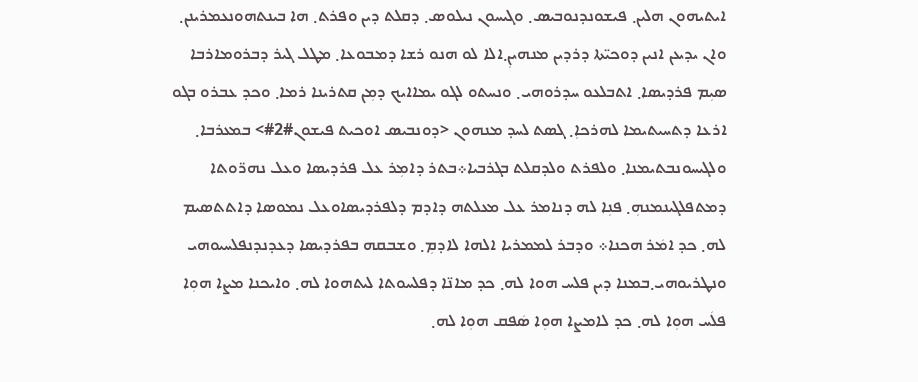ܐܝܬܝܗܘܢ ܗܠܝܢ܂ ܦܝܫܘܢܕܢܘܒܝܣ܂ ܘܓܝܚܘܢ ܢܝܠܘܣ܂ ܕܩܠܬ ܕܝܢ ܘܦܪܬ܂ ܗܐ ܒܝܢܬܗܘܢܥܡܪܝܢܢ܂ ܘܐܢ ܝܕܝܥܢ ܐܢܝܢ ܕܘܟܝ̈ܬܐ ܕܪܕܝܢ ܡܢܗܝܢܼ܂ܐܠܐ ܠܘ ܗܢܘ ܪܫܐ ܕܡܒܘܥܐ܂ ܡܛܠ ܓܝܪ ܕܒܪܘܡܐܪܒܐ ܣܝܼܡ ܦܪܕܝܣܐ܂ ܐܬܒܠܥܘ ܚܕܪܘܗܝ܂ ܘܢܚܬܘ ܠܓܘ ܝܡܐܐܝܟ ܕܡܼܢ ܩܬܪܝܢܐ ܪܡܐ܂ ܘܟܕ ܥܒܪܘ ܒܓܘ ܐܪܥܐ ܕܬܚܝܬܝܡܐ ܠܗܪܟܐܼ܂ ܓܣܬ ܠܚܕ ܡܢܗܘܢ ‍<ܕܘܢܒܝܣ ܐܘܟܝܬ ܦܝܫܘܢ#2#> ܒܡܥܪܒܐ܂ ܘܠܓܝܚܘܢܒܬܝܡܢܐ܂ ܘܠܦܪܬ ܘܠܕܩܠܬ ܒܓܪܒܝܐ܀ܒܬܪ ܕܐܡܼܪ ܥܠ ܦܪܕܝܣܐ ܘܥܠ ܢܗܪ̈ܘܬܐ ܕܡܬܦܠܓܝܢܡܢܗܼ܂ ܦܢܼܐ ܠܗ ܕܢܐܡܪ ܥܠ ܡܥܠܬܗ ܕܐܕܡ ܕܠܦܪܕܝܣܐܘܥܠ ܢܡܘܣܐ ܕܐܬܬܣܝܡ ܠܗ܂ ܟܕ ܐܡܿܪ ܗܟܢܐ܀ ܘܕܒܪ ܠܡܡܪܝܐ ܐܠܗܐ ܠܐܕܡܼ܂ ܘܫܒܩܗ ܒܦܪܕܝܣܐ ܕܥܕܢܕܢܦܠܚܝܘܗܝ ܘܢܛܪܝܘܗܝ܂ܒܡܢܐ ܕܝܢ ܦܠܚ ܗܘܐ ܠܗ܂ ܟܕ ܡܐܢ̈ܐ ܕܦܠܚܘܬܐ ܠܝܬܗܘܐ ܠܗ܂ ܘܐܝܟܢܐ ܡܨܐ ܗܘܼܐ ܦܠܿܚ ܗܘܼܐ ܠܗ܂ ܟܕ ܠܐܡܨܐ ܗܘܼܐ ܣܿܦܩ ܗܘܼܐ ܠܗ܂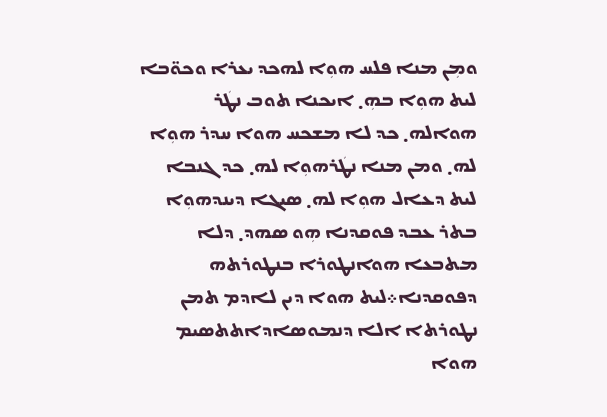ܘܡܼܢ ܡܢܐ ܦܠܚ ܗܘܼܐ ܠܗܟܕ ܝܥܪܐ ܘܟܘ̈ܒܐ ܠܝܬ ܗܘܼܐ ܒܗܼ܂ ܐܝܟܢܐ ܬܘܒ ܢܛܿܪ ܗܘܐܠܗ܂ ܟܕ ܠܐ ܡܫܟܚ ܗܘܐ ܚܕܪ ܗܘܼܐ ܠܗ܂ ܘܡܢ ܡܢܐ ܢܛܿܪܗܘܼܐ ܠܗ܂ ܟܕ ܓܢܒܐ ܠܝܬ ܕܥܐܠ ܗܘܼܐ ܠܗ܂ ܣܝܓܐ ܕܝܢܕܗܘܼܐ ܒܬܪ ܥܒܕ ܦܘܩܕܢܐ ܗܼܘ ܣܗܕ܂ ܕܠܐ ܡܬܒܥܐ ܗܘܐܢܛܘܪܐ ܒܢܛܘܪܬܗ ܕܦܘܩܕܢܐ܀ܠܝܬ ܗܘܐ ܕܝܢ ܠܐܕܡ ܬܡܢ ܢܛܘܪܬܐ ܐܠܐ ܕܢܡܘܣܐܕܐܬܬܣܝܡ ܗܘܐ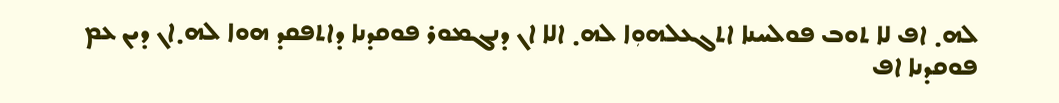ܠܗ܂ ܐܦ ܠܐ ܬܘܒ ܦܘܠܚܢܐ ܐܬܓܥܠܗܘܼܐ ܠܗ܂ ܐܠܐ ܐܢ ܕܢܓܡܘܪ ܦܘܩܕܢܐ ܕܐܬܦܩܕ ܗܘܐ ܠܗ܂ܐܢ ܕܝܢ ܥܡ ܦܘܩܕܢܐ ܐܦ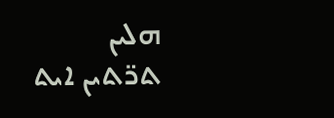ܗܠܝܢ ܬܪ̈ܬܝܢ ܐܝܬ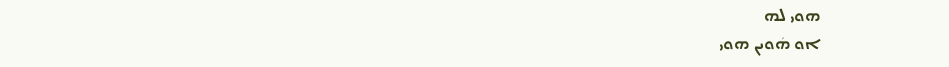ܗܘܝ ܠܗ
ܐܘ ܗܿܘܝܢ ܗܘܝ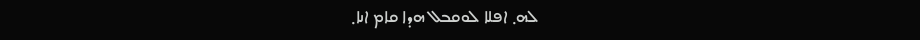ܠܗ܂ ܐܦܠܐ ܠܘܩܒܠ ܗܕܐ ܩܐܡ ܐܢܐ܂